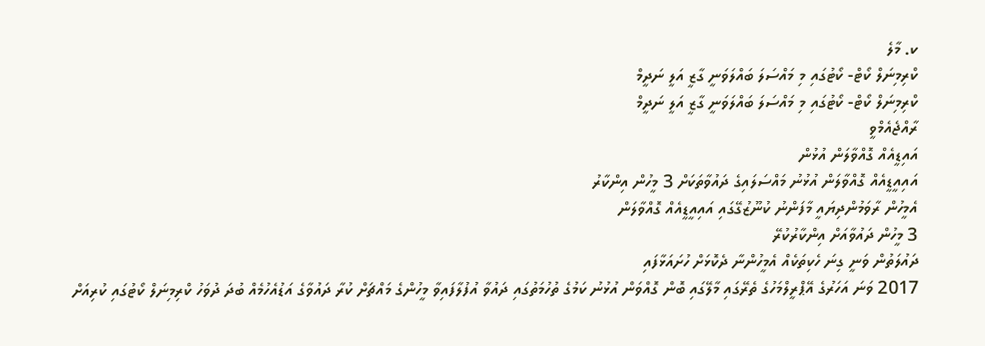ކ. މާލެ
ކްރިމިނަލް ކޯޓް- ކޯޓުގައި މި މައްސަލަ ބައްލަވަނީ ގާޒީ އަލީ ނަދީމް
ކްރިމިނަލް ކޯޓް- ކޯޓުގައި މި މައްސަލަ ބައްލަވަނީ ގާޒީ އަލީ ނަދީމް
ރާއްޖެއެމްވީ
އައިޑީއެއް ގޮއްވާލަން އުޅުން
އައިއީޑީއެއް ގޮއްވާލަން އުޅުނު މައްސަލައިގެ ދައުވާތަކަށް 3 މީހުން އިންކާރު
އެމީހުން ރާވަމުންދިޔައީ މާފަންނު ކުނޫޒުގޭގައި އައިއީޑީއެއް ގޮއްވާލަން
3 މީހުން ދައުވާއަށް އިންކާރުކުރޭ
ދައުލަތުން ވަނީ ގިނަ ހެކިތަކެއް އެމީހުންނާ ދެކޮޅަށް ހުށައަޅާފައި
2017 ވަނަ އަހަރުގެ އޭޕްރީލްމަހުގެ ތެރޭގައި މާލޭގައި ބޮން ގޮއްވަން އުޅުނު ކަމުގެ ތުހުމަތުގައި ދައުވާ އުފުލާފައިވާ މީހުންގެ މައްޗަށް ކުރާ ދައުވާގެ އަޑުއެހުމެއް ބުދަ ދުވަހު ކްރިމިނަލް ކޯޓުގައި ކުރިއަށް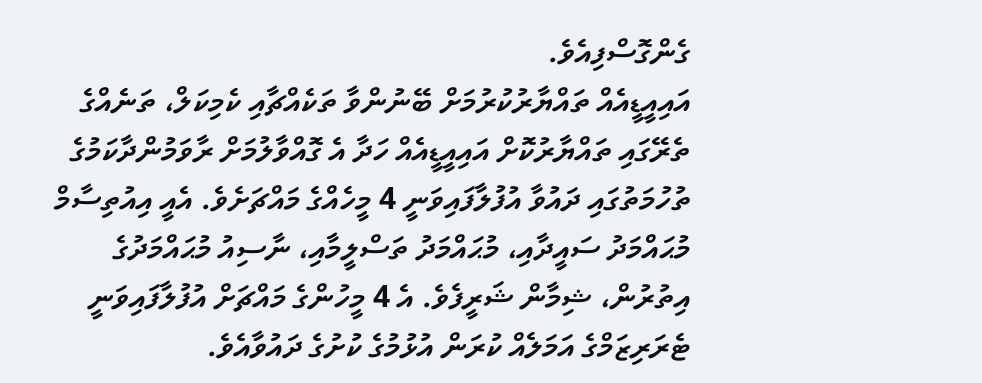ގެންގޮސްފިއެވެ.
އައިއީޑީއެއް ތައްޔާރުކުރުމަށް ބޭނުންވާ ތަކެއްޗާއި ކެމިކަލް، ތަނެއްގެ ތެރޭގައި ތައްޔާރުކޮށް އައިއީޑީއެއް ހަދާ އެ ގޮއްވާލުމަށް ރާވަމުންދާކަމުގެ ތުހުމަތުގައި ދައުވާ އުފުލާފައިވަނީ 4 މީހެއްގެ މައްޗަށެވެ. އެއީ އިއުތިސާމް މުޙައްމަދު ސައީދާއި، މުޙައްމަދު ތަސްލީމާއި، ނާސިއު މުޙައްމަދުގެ އިތުރުން، ޝިމާން ޝަރީފެވެ. އެ 4 މީހުންގެ މައްޗަށް އުފުލާފައިވަނީ ޓެރަރިޒަމްގެ އަމަލެއް ކުރަން އުޅުމުގެ ކުށުގެ ދައުވާއެވެ.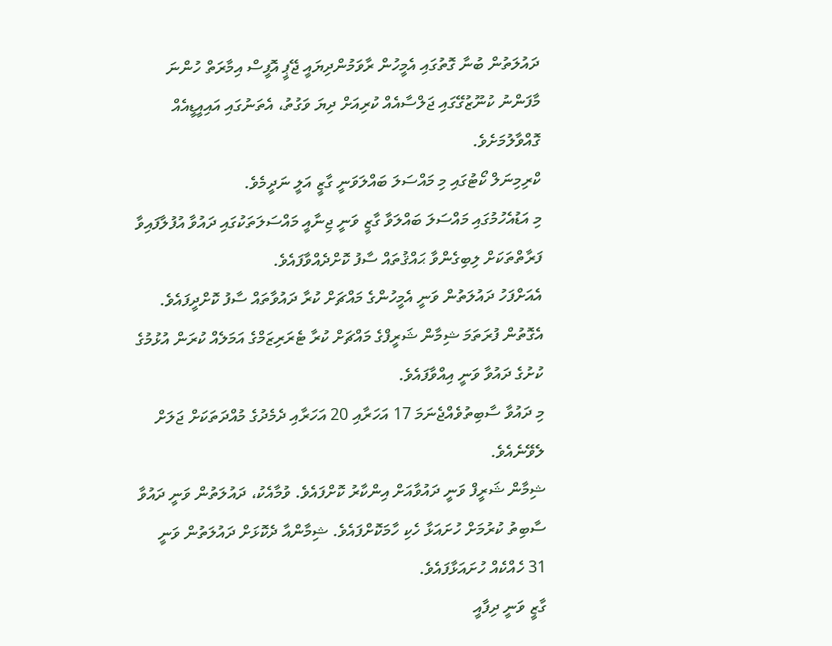ދައުލަތުން ބުނާ ގޮތުގައި އެމީހުން ރާވަމުންދިޔައީ ޖޭޕީ އޮފީސް އިމާރަތް ހުންނަ މާފަންނު ކުނޫޒުގޭގައި ޖަލްސާއެއް ކުރިއަށް ދިޔަ ވަގުތު، އެތަނުގައި އައިއީޑީއެއް ގޮއްވާލުމަށެވެ.
ކްރިމިނަލް ކޯޓުގައި މި މައްސަލަ ބައްލަވަނީ ގާޒީ އަލީ ނަދީމެވެ.
މި އަޑުއެހުމުގައި މައްސަލަ ބައްލަވާ ގާޒީ ވަނީ ޖިނާއީ މައްސަލަތަކުގައި ދައުވާ އުފުލާފައިވާ ފަރާތްތަކަށް ލިބިގެންވާ ޙައްޤުތައް ސާފު ކޮށްދެއްވާފައެވެ.
އެއަށްފަހު ދައުލަތުން ވަނީ އެމީހުންގެ މައްޗަށް ކުރާ ދައުވާތައް ސާފު ކޮށްދީފައެވެ. އެގޮތުން ފުރަތަމަ ޝިމާން ޝަރީފްގެ މައްޗަށް ކުރާ ޓެރަރިޒަމްގެ އަމަލެއް ކުރަން އުޅުމުގެ ކުށުގެ ދައުވާ ވަނީ އިއްވާފައެވެ.
މި ދައުވާ ސާބިތުވެއްޖެނަމަ 17 އަހަރާއި 20 އަހަރާއި ދެމެދުގެ މުއްދަތަކަށް ޖަލަށް ލެވޭނެއެވެ.
ޝިމާން ޝަރީފް ވަނީ ދައުވާއަށް އިންކާރު ކޮށްފައެވެ. ވުމާއެކު، ދައުލަތުން ވަނީ ދައުވާ ސާބިތު ކުރުމަށް ހުށައަޅާ ހެކި ހާމަކޮށްފައެވެ. ޝިމާންއާ ދެކޮޅަށް ދައުލަތުން ވަނީ 31 ހެއްކެއް ހުށައަޅާފައެވެ.
ގާޒީ ވަނީ ދިފާއީ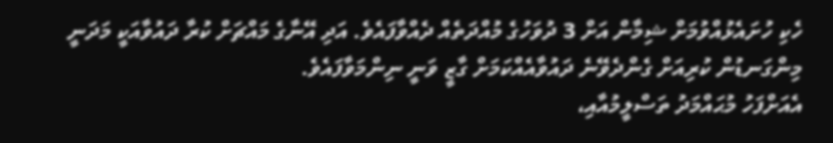ހެކި ހުށައެޅުއްވުމަށް ޝިމާން އަށް 3 ދުވަހުގެ މުއްދަތެއް ދެއްވާފައެވެ. އަދި އޭނާގެ މައްޗަށް ކުރާ ދައުވާއަކީ މަދަނީ މިންގަނޑުން ކުރިއަށް ގެންދެވޭނެ ދައުވާއެއްކަމަށް ގާޒީ ވަނީ ނިންމަވާފައެވެ.
އެއަށްފަހު މުޙައްމަދު ތަސްލީމުއާއި،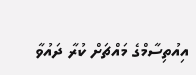އިއުތިސާމްގެ މައްޗަށް ކުރާ ދައުވާ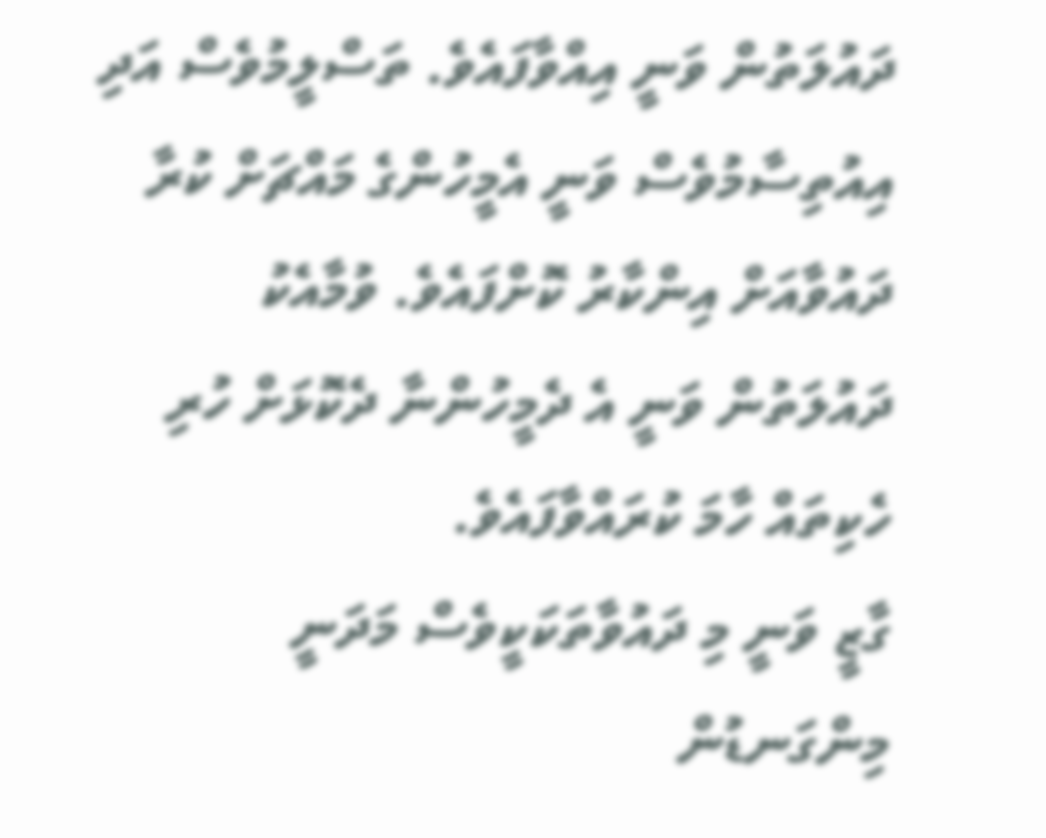ދައުލަތުން ވަނީ އިއްވާފައެވެ. ތަސްލީމުވެސް އަދި އިއުތިސާމުވެސް ވަނީ އެމީހުންގެ މައްޗަށް ކުރާ ދައުވާއަށް އިންކާރު ކޮށްފައެވެ. ވުމާއެކު ދައުލަތުން ވަނީ އެ ދެމީހުންނާ ދެކޮޅަށް ހުރި ހެކިތައް ހާމަ ކުރައްވާފައެވެ.
ގާޒީ ވަނީ މި ދައުވާތަކަކީވެސް މަދަނީ މިންގަނޑުން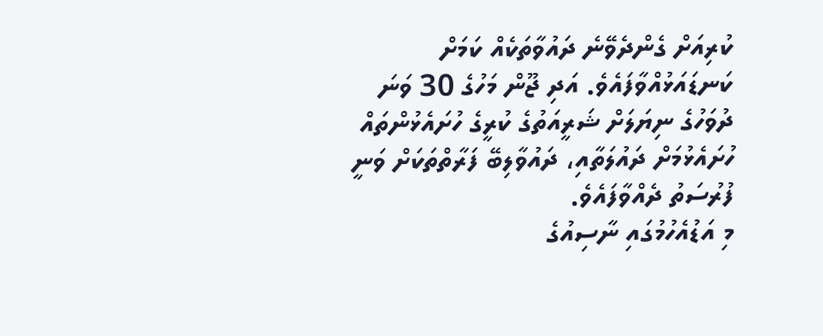ކުރިއަށް ގެންދެވޭނެ ދައުވާތަކެއް ކަމަށް ކަނޑައަޅުއްވާފައެވެ. އަދި ޖޫން މަހުގެ 30 ވަނަ ދުވަހުގެ ނިޔަލަށް ޝަރީއަތުގެ ކުރީގެ ހުށައެޅުންތައް ހުށައެޅުމަށް ދައުލަތާއި، ދައުވާލިބޭ ފަރާތްތަކަށް ވަނީ ފުރުސަތު ދެއްވާފައެވެ.
މި އަޑުއެހުމުގައި ނާސިއުގެ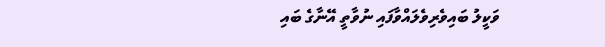ވަކީލު ބައިވެރިވެލައްވާފައި ނުވާތީ އޭނާގެ ބައި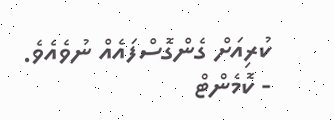ކުރިއަށް ގެންގޮސްފައެއް ނުވެއެވެ.
- ކޮމެންޓް